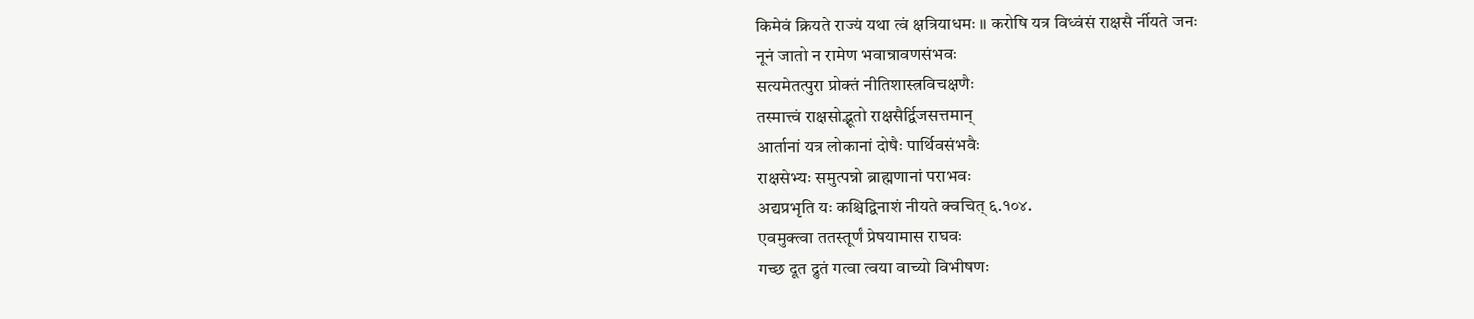किमेवं क्रियते राज्यं यथा त्वं क्षत्रियाधमः ॥ करोषि यत्र विध्वंसं राक्षसै र्नीयते जनः
नूनं जातो न रामेण भवान्रावणसंभवः
सत्यमेतत्पुरा प्रोक्तं नीतिशास्त्रविचक्षणैः
तस्मात्त्वं राक्षसोद्भूतो राक्षसैर्द्विजसत्तमान्
आर्तानां यत्र लोकानां दोषैः पार्थिवसंभवैः
राक्षसेभ्यः समुत्पन्नो ब्राह्मणानां पराभवः
अद्यप्रभृति यः कश्चिद्विनाशं नीयते क्वचित् ६.१०४.
एवमुक्त्वा ततस्तूर्णं प्रेषयामास राघवः
गच्छ दूत द्रुतं गत्वा त्वया वाच्यो विभीषणः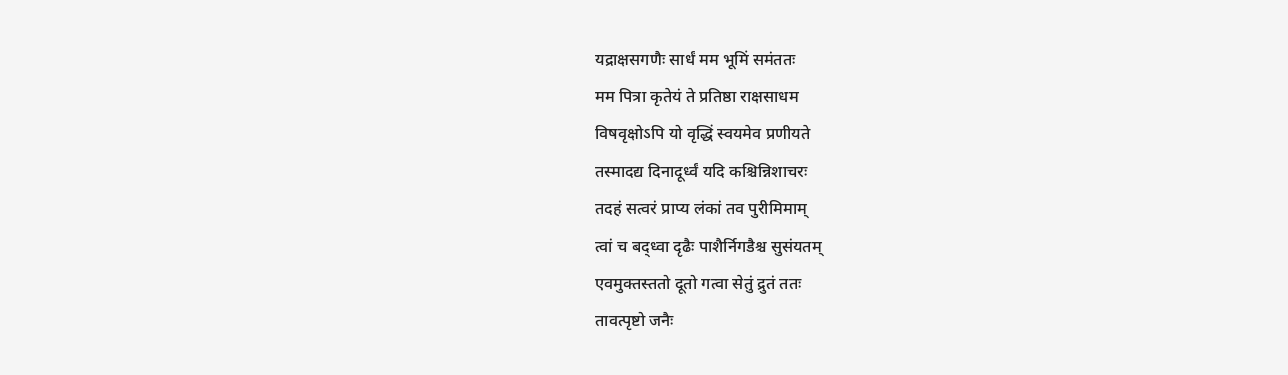यद्राक्षसगणैः सार्धं मम भूमिं समंततः
मम पित्रा कृतेयं ते प्रतिष्ठा राक्षसाधम
विषवृक्षोऽपि यो वृद्धिं स्वयमेव प्रणीयते
तस्मादद्य दिनादूर्ध्वं यदि कश्चिन्निशाचरः
तदहं सत्वरं प्राप्य लंकां तव पुरीमिमाम्
त्वां च बद्ध्वा दृढैः पाशैर्निगडैश्च सुसंयतम्
एवमुक्तस्ततो दूतो गत्वा सेतुं द्रुतं ततः
तावत्पृष्टो जनैः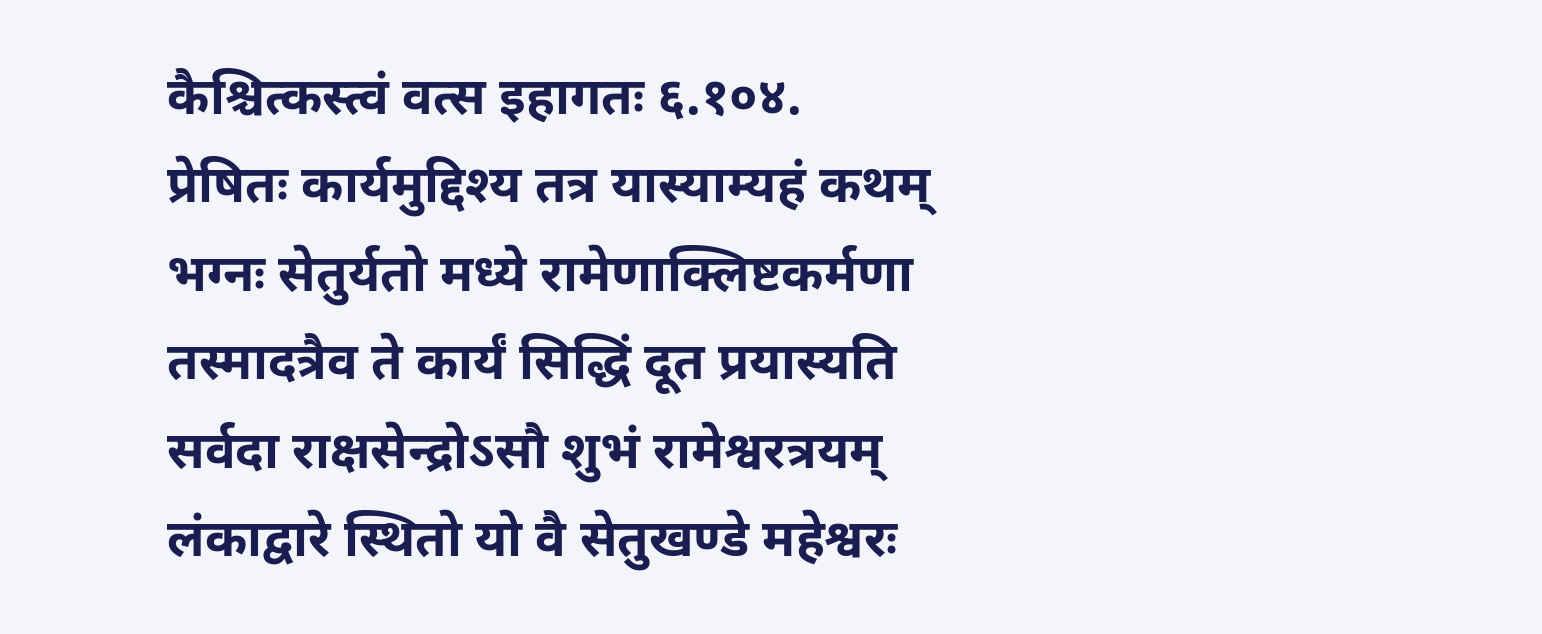कैश्चित्कस्त्वं वत्स इहागतः ६.१०४.
प्रेषितः कार्यमुद्दिश्य तत्र यास्याम्यहं कथम्
भग्नः सेतुर्यतो मध्ये रामेणाक्लिष्टकर्मणा
तस्मादत्रैव ते कार्यं सिद्धिं दूत प्रयास्यति
सर्वदा राक्षसेन्द्रोऽसौ शुभं रामेश्वरत्रयम्
लंकाद्वारे स्थितो यो वै सेतुखण्डे महेश्वरः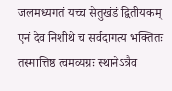जलमध्यगतं यच्च सेतुखंडं द्वितीयकम्
एनं देव निशीथे च सर्वदागत्य भक्तितः
तस्मात्तिष्ठ त्वमव्यग्रः स्थानेऽत्रैव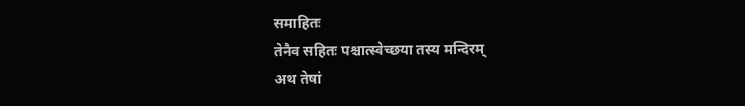समाहितः
तेनैव सहितः पश्चात्स्वेच्छया तस्य मन्दिरम्
अथ तेषां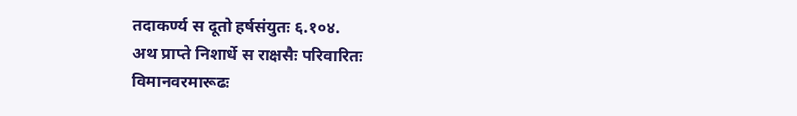तदाकर्ण्य स दूतो हर्षसंयुतः ६.१०४.
अथ प्राप्ते निशार्धे स राक्षसैः परिवारितः
विमानवरमारूढः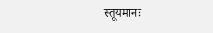स्तूयमानः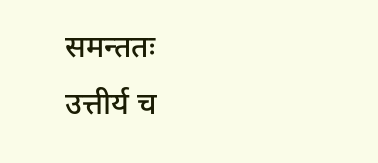समन्ततः
उत्तीर्य च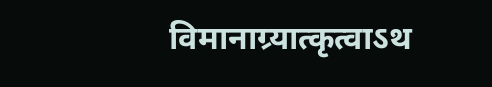विमानाग्र्यात्कृत्वाऽथ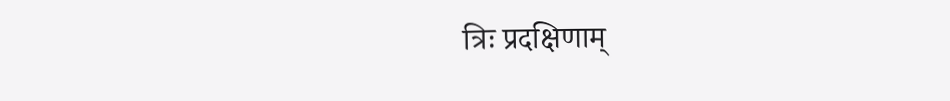त्रिः प्रदक्षिणाम्